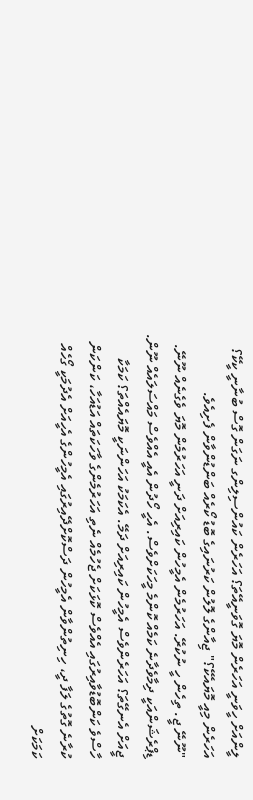ލީންއަށް ހީވަނީ އަހަރެން މޮޔަ ގޮވަނީއޭތަ؟ އަހަރެން ކައުންސިލިންގ ނަގަން ގޮސް ބުނާނީ ކީކޭ؟ އަހަރެން މިއީ މޮޔައެކޭ؟" ޖިއާންގެ ލޮލުން ކަރުނައިގެ ބޮޑު ކޯރެއް ބަންޑުންވާން ފެށިއެވެ.
"ނޫނޭ ޖީ. ތިހެން ހީ ނުކުރޭ. އަހަރުމެން އެމީހުން ކައިރިއަށް ދަނީ އަހަރުމެން މޮޔަ ވެގެނެއް ނޫނޭ. ޑިޕްރެޝަންއަކީ ދިމާވެދާނެ ކަމެއް ކޮންމެ މީހަކަށްވެސް. އެހީ ހޯދުން އެއީ އެއްވެސް މައްސަލައެއް ނޫން. ޖީއަށް އެނގޭތަ؟ އަހަރެންވެސް އެމީހުން ކައިރިއަށް ދަމޭ. އެކަމަކު އަހަންނަކީ މޮޔައެއްތަ؟ ކަމަކާ ހާސްވެ ކަންބޮޑުވާއިރުގައި އެއްވެސް ކޮޅަކަށް ޖެހުމެއް ނެތި އަހަރުމެންގެ ވާހަކަތައް އަޑުއަހާ، ކަންކަން ކުރާނެ ގޮތުގެ ލަފާ ދީ، ހިނިތުންވާން އެމީހުން ދަސްކޮށްދޭއިރުގައި އެމީހުންގެ އެހީއަށް އެދުމަކީ ގޯހެއް ކަމަކަށް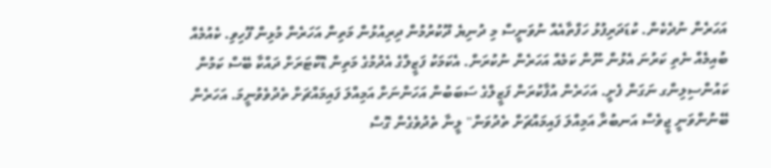އަހަރެން ނުދެކެން. ކުޑަދަރިފުޅު ހަފްތާއެއް ނުވަނީސް މި ދުނިޔެ ދޫކުރުމުން ދިރިއުޅުން މަތިން އަހަރެން މުޅިން ފޫހިވި. ކެއުމެއް ބުއިމެއް ނެތި ކަރުނަ އެޅުން ނޫން ކަމެއް އަހަރެން ނުކުރަން. އެކަމަކު ފަޒީލްގެ އެދުމުގެ މަތިން ޑޮކްޓަރަށް ދައްކާ ބޭސް ކަމުން ކައުންސިލިންގ ނަގަން ފެށީ. އަހަރެން އުފާކުރަން ފަޒީލްގެ ސަބަބުން އަހަންނަށް އަމިއްލަ ފައިމައްޗަށް ތެދުވެވުނީމަ. އަހަރެން ބޭނުންވަނީ ޖީވެސް އަނބުރާ އަމިއްލަ ފައިމައްޗަށް ތެދުވަން" ލީނާ ތެދުވެގެން ގޮސް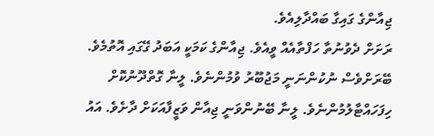ޖިއާންގެ ގައިގާ ބައްދާލިއެވެ.
ރަށަށް ދެވުނުތާ ހަފްތާއެއް ވީއެވެ. ޖިއާންގެ ކަމަކީ އަބަދު ގޭގައި އޮތުމެވެ. ބޭރަށްވެސް ނުކުންނަނީ މަޖުބޫރު ވުމުންނެވެ. ލީނާ ގޮތްދޫނުކޮށް ހިފަހައްޓާލުމުންނެވެ. ލީނާ ބޭނުންވަނީ ޖިއާން ވަޒީފާއަކަށް ދާށެވެ. އައު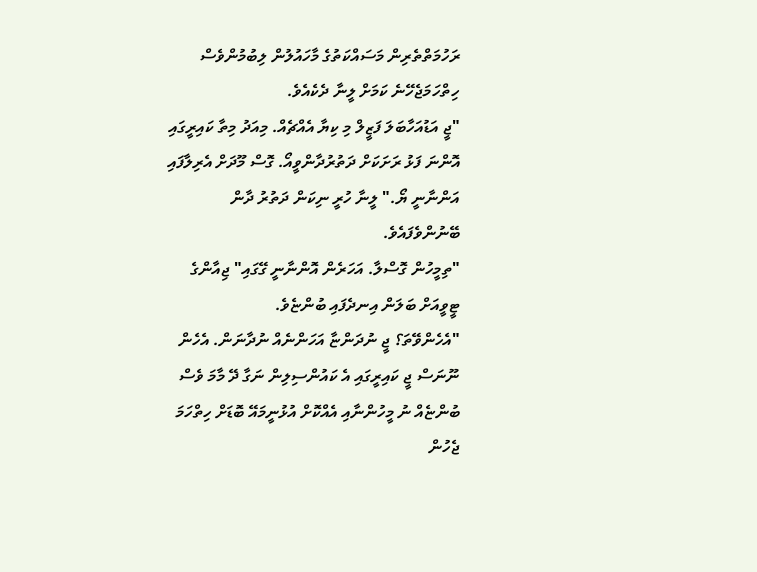ރަހުމަތްތެރިން މަސައްކަތުގެ މާހައުލުން ލިބުމުންވެސް ހިތްހަމަޖެހޭނެ ކަމަށް ލީނާ ދެކެއެވެ.
"ޖީ އަޑުއަހާބަލަ ފަޒީލް މި ކިޔާ އެއްޗެއް. މިއަދު މިތާ ކައިރީގައި އޮންނަ ފަޅު ރަށަކަށް ދަތުރުދާންވީއޯ. ގޮސް މޫދަށް އެރިލާފައި އަންނާނީ ޔޯ." ލީނާ ހުރީ ނިކަން ދަތުރު ދާން ބޭނުންވެފައެވެ.
"ތިމީހުން ގޮސްލާ. އަހަރެން އޮންނާނީ ގޭގައި" ޖިއާންގެ ޓީވީއަށް ބަލަން އިނދެފައި ބުންޏެވެ.
"އެހެންވޭތަ؟ ޖީ ނުދަންޏާ އަހަންނެއް ނުދާނަން. އެހެން ނޫނަސް ޖީ ކައިރީގައި އެ ކައުންސިލިން ނަގާ ދޭ މާމަ ވެސް ބުންޏެއް ނު މީހުންނާއި އެއްކޮށް އުޅުނީމައޭ ބޮޑަށް ހިތްހަމަ ޖެހުން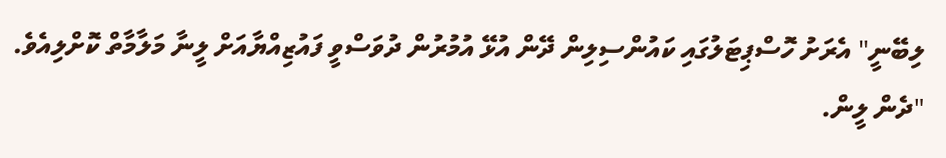ލިބޭނީ" އެރަށު ހޮސްޕިޓަލުގައި ކައުންސިލިން ދޭން އުޅޭ އުމުރުން ދުވަސްވީ ފައުޒިއްޔާއަށް ލީނާ މަލާމާތް ކޮށްލިއެވެ.
"ދެން ލީން.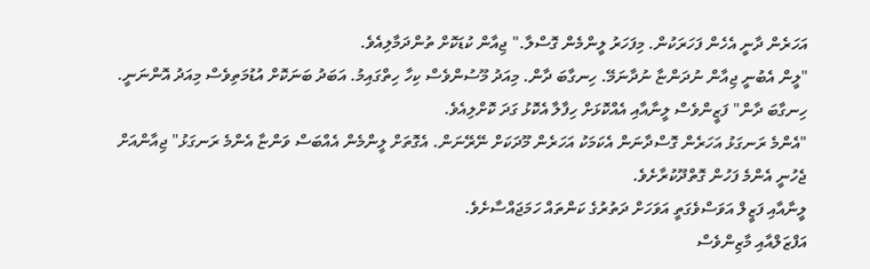އަހަރެން ދާނީ އެހެން ފަހަރަކުން. މިފަހަރު ލީންމެން ގޮސްލާ." ޖިއާން ކުޑަކޮށް ތުންދަމާލިއެވެ.
"ލީން އެބުނީ ޖިއާން ނުދަންޏާ ނުދާނަމޭ. ހިނގާބަ ދާން. މިއަދު މޫސުންވެސް ކިހާ ހިތްގައިމު. އަބަދު ބަނަކޮށް އުޑުމަތިވެސް މިއަދު އޮންނަނީ. ހިނގާބަ ދާން" ފަޒީންވެސް ލީނާއާއި އެއްކޮޅަށް ހިފާލާ އެކޮޅު ގަދަ ކޮށްލިއެވެ.
"އެންމެ ރަނގަޅު އަހަރެން ގޮސްދާނަން އެކަމަކު އަހަރެން މޫދަކަށް ނޭރޭނަން. އެގޮތަށް ލީންމެން އެއްބަސް ވަންޏާ އެންމެ ރަނގަޅު" ޖިއާންއަށް ޖެހުނީ އެންމެ ފަހުން ގޮތްދޫކުރާށެވެ.
ލީނާއާއި ފަޒީލް އަވަސްވެގަތީ އަވަހަށް ދަތުރުގެ ކަންތައް ހަމަޖައްސާށެވެ.
އަފްޒަލްއާއި މާޒިންވެސް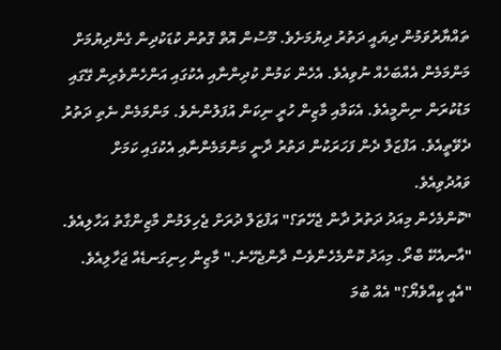ތައްޔާރުވަމުން ދިޔައީ ދަތުރު ދިޔުމަށެވެ. މޫސުން އޮތް ގޮތުން ކުޑަކުދިން ގެންދިޔުމަށް މަންމަމެން އެއްބަހެއް ނުވިއެވެ. އެހެން ކަމުން ކުދިންނާއި އެކުގައި އަންހެންވެރިން ގޭގައި މަޑުކުރަން ނިންމީއެވެ. އެކަމާއި މާޒިން ހުރީ ނިކަން އުފަލުންނެވެ. މަންމަމެން ނެތި ދަތުރު ދެވޭތީއެވެ. އަފްޒަލް ދެން ފަހަރަކުން ދަތުރު ދާނީ މަންމަމެންނާއި އެކުގައި ކަމަށް ވައުދުވިއެވެ.
"ކޮންމެހެން މިއަދު ދަތުރު ދާން ޖެހޭތަ؟" އަފްޒަލް ދުރަށް ޖެހިލަމުން މާޒިންގާތު އަހާލިއެވެ.
"އާނއެކޭ ބްރޯ. މިއަދު ކޮންމެހެންވެސް ދާންޖެހޭނެ." މާޒިން ހިނިގަނޑެއް ޖަހާލިއެވެ.
"އެއީ ކީއްވެޔޯ؟" އެއް ބުމަ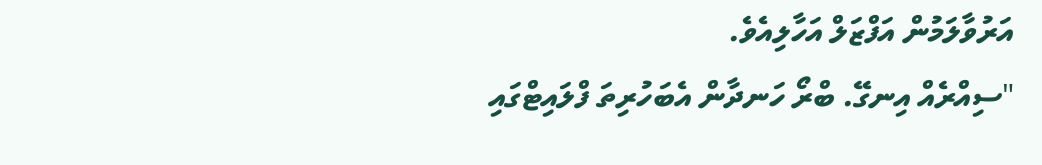އަރުވާލަމުން އަފްޒަލް އަހާލިއެވެ.
"ސިއްރެއް އިނގޭ. ބްރޯ ހަނދާން އެބަހުރިތަ ފްލައިޓްގައި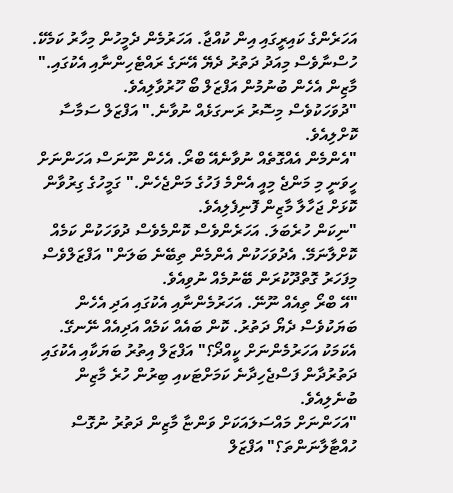އަހަރެންގެ ކައިރީގައި އިން ކުއްޖާ. އަހަރުމެން ދެމީހުން މިހާރު ކަމެކޭ. ހުސްނާވެސް މިއަދު ދަތުރު ދެޔޭ އޭނަގެ ރައްޓެހިންނާއި އެކުގައި." މާޒިން އެހެން ބުނުމުން އަފްޒަލް ބޯ ހޫރުވާލިއެވެ.
"ދުވަހަކުވެސް މިސޮރު ރަނގަޅެއް ނުވާނެ." އަފްޒަލް ސަމާސާ ކޮށްލިއެވެ.
"އެންމެން އެއްގޮތެއް ނުވާނެއޭ ބްރޯ. އެހެން ނޫނަސް އަހަންނަށް ހީވަނީ މި މަންޖެ މިއީ އެންމެ ފަހުގެ މަންޖެހެން." ގަމީހުގެ ގިރުވާން ކޮޅަށް ޖަހާލާ މާޒިން ފޮނިފެލިއެވެ.
"ނިކަން ހުރެބަލަ. އަހަރެންވެސް ކޮންމެވެސް ދުވަހަކުން ކަމެއް ކޮށްލާނަމޭ. އެދުވަހަކުން އެންމެން ތިބޭނެ ބަލަން" އަފްޒަލްވެސް މިފަހަރު ގޮތްދޫކުރަން ބޭނުމެއް ނުވިއެވެ.
"އޭ ބްރޯ ތިއެއް ނޫނޭ. އަހަރުމެންނާއި އެކުގައި އަދި އެހެން ބަޔަކުވެސް ދެޔޯ ދަތުރު. ކޮން ބައެއް ކަމެއް އަދިއެއް ނޭނގޭ. އެކަމަކު އަހަރުމެންނަށް ކީއްދޯ؟" އަފްޒަލް އިތުރު ބަޔަކާއި އެކުގައި ދަތުރުދާން ފަސްޖެހިދާނެ ކަމަށްޓަކއި ބިރުން ހުރެ މާޒިން ބުނެލިއެވެ.
"އަހަންނަށް މައްސަލައަކަށް ވަންޏާ މާޒިން ދަތުރު ނުގޮސް ހުއްޓާލާނަންތަ؟" އަފްޒަލް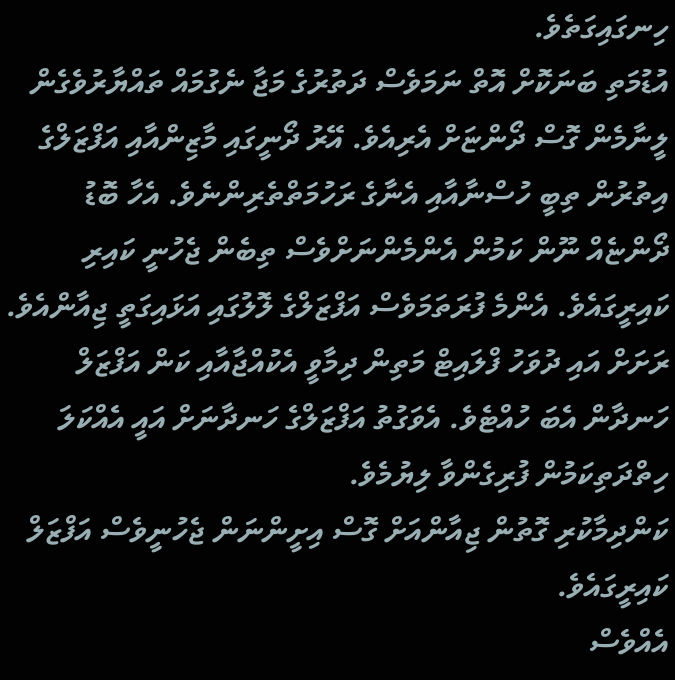ހިނގައިގަތެވެ.
އުޑުމަތި ބަނަކޮށް އޮތް ނަމަވެސް ދަތުރުގެ މަޖާ ނެގުމައް ތައްޔާރުވެގެން ލީނާމެން ގޮސް ދޯންޏަށް އެރިއެވެ. އޭރު ދޯނީގައި މާޒިންއާއި އަފްޒަލްގެ އިތުރުން ތިބީ ހުސްނާއާއި އެނާގެ ރަހުމަތްތެރިންނެވެ. އެހާ ބޮޑު ދޯންޏެއް ނޫން ކަމުން އެންމެންނަށްވެސް ތިބެން ޖެހުނީ ކައިރި ކައިރީގައެވެ. އެންމެ ފުރަތަމަވެސް އަފްޒަލްގެ ލޮލުގައި އަޅައިގަތީ ޖިއާންއެވެ. ރަށަށް އައި ދުވަހު ފްލައިޓް މަތިން ދިމާވީ އެކުއްޖާއާއި ކަން އަފްޒަލް ހަނދާން އެބަ ހުއްޓެވެ. އެވަގުތު އަފްޒަލްގެ ހަނދާނަށް އައީ އެއްކަލަ ހިތްދަތިކަމުން ފުރިގެންވާ ލިޔުމެވެ.
ކަންދިމާކުރި ގޮތުން ޖިއާންއަށް ގޮސް އިށީންނަން ޖެހުނީވެސް އަފްޒަލް ކައިރީގައެވެ.
އެއްވެސް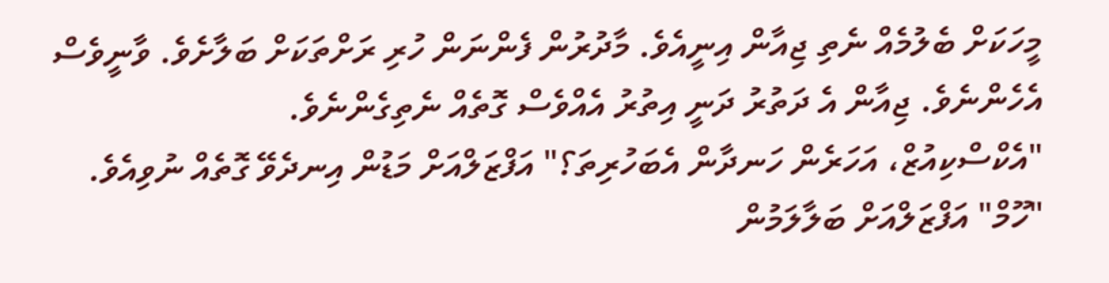މީހަކަށް ބެލުމެއް ނެތި ޖިއާން އިނީއެވެ. މާދުރުން ފެންނަން ހުރި ރަށްތަކަށް ބަލާށެވެ. ވާނީވެސް އެހެންނެވެ. ޖިއާން އެ ދަތުރު ދަނީ އިތުރު އެއްވެސް ގޮތެއް ނެތިގެންނެވެ.
"އެކްސްކިއުޒް، އަހަރެން ހަނދާން އެބަހުރިތަ؟" އަފްޒަލްއަށް މަޑުން އިނދެވޭ ގޮތެއް ނުވިއެވެ.
"ހޫމް" އަފްޒަލްއަށް ބަލާލަމުން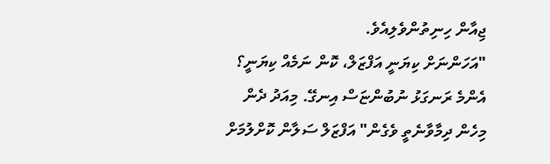ޖިއާން ހިނިތުންވެލިއެވެ.
"އަހަންނަށް ކިޔަނީ އަފްޒަލް، ކޮން ނަމެއް ކިޔަނީ؟ އެންމެ ރަނގަޅު ނުބުންޏަސް އިނގޭ. މިއަދު ދެން މިހެން ދިމާވާނެތީ ވެގެން" އަފްޒަލް ސަލާން ކޮށްލުމަށް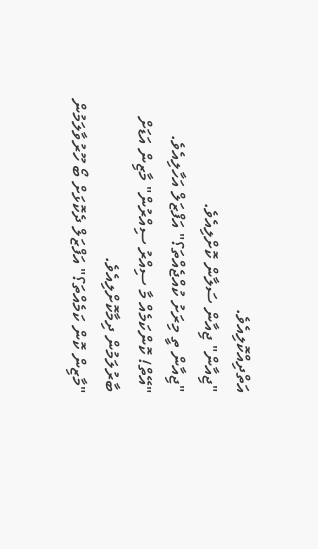އަތްދިއްކޮލިއެވެ.
"ޖިއާން" ޖިއާން ސަލާން ކޮށްލިއެވެ.
"ޖިއާން ތީ މިރަށު ކުއްޖެއްތަ؟" އަފްޒަލް އަހާލިއެވެ.
"އޭތް! ކޮންކަމެއް މާ ސިއްރު ސިއްރުން" މާޒިން އަޑަށް ބާރުލަމުން ދިމާކޮށްލިއެވެ.
"މާޒިން ކޮން ކަމެއްތަ؟" އަފްޒަލް ދެކޮޅަށް ބޯ ހޫރުވާލަމުން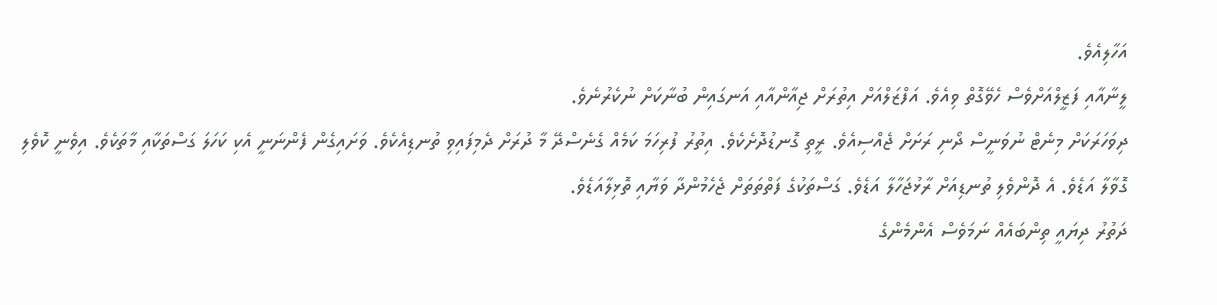އަހާލިއެވެ.
ލީނާއާއި ފަޒީލްއަށްވެސް ހެވޭގޮތް ވިއެވެ. އަފްޒަލްއަށް އިތުރަށް ޖިއާންއާއި އަނގައިން ބުނާކަށް ނުކެރުނެވެ.
ދިވަހަރަކަށް މިނެޓް ނުވަނީސް ދޯނި ރަށަށް ޖެއްސިއެވެ. ރީތި ގޮނޑުދޮށެކެވެ. އިތުރު ފުރިހަމަ ކަމެއް ގެނެސްދޭ މާ ދުރަށް ދެމިފައިވި ތުނޑިއެކެވެ. ވަށައިގެން ފެންނަނީ އެކި ކަހަލަ ގަސްތަކާއި މާތަކެވެ. އިވެނީ ކޮވެލި ގޮވާލާ އަޑެވެ. އެ ދޮންވެލި ތުނޑިއަށް ރާޅުޖަހާލާ އަޑެވެ. ގަސްތަކުގެ ފަތްތަތަށް ޖެހެމުންދާ ވަޔާއި ތޮޅިލާއަޑެވެ.
ދަތުރު ދިޔައީ ތިންބައެއް ނަމަވެސް އެންމެންގެ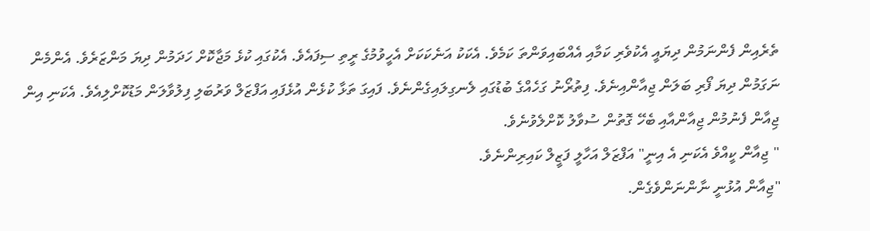ތެރެއިން ފެންނަމުން ދިޔައީ އެކުވެރި ކަމާއި އެއްބައިވަންތަ ކަމެވެ. އެކަކު އަނެކަކަށް އެހީވުމުގެ ރީތި ސިފައެވެ. އެކުގައި ކުޅެ މަޖާކޮށް ހަދަމުން ދިޔަ މަންޒަރެވެ. އެންމެން ނަގަމުން ދިޔަ ފޯރި ބަލަން ޖިއާންއިނެވެ. ފިތުރޯނު ގަހެއްގެ ބުޑުގައި ލެނގިލައިގެންނެވެ. ފައިގަ ތަޅާ ކުޅެން އުޅެފައި އަފްޒަލް ވަރުބަލި ފިލުވާލަން މަޑުކޮށްލިއެވެ. އެކަނި އިން ޖިއާން ފެނުމުން ޖިއާންއާއި ބެހޭ ގޮތުން ސުވާލު ކޮށްލެވުނެވެ.
" ޖިއާން ކީއްވެ އެކަނި އެ އިނީ" އަފްޒަލް އަހާލީ ފަޒީލް ކައިރިންނެވެ.
"ޖިއާން އުޅުނީ ނާންނަންވެގެން.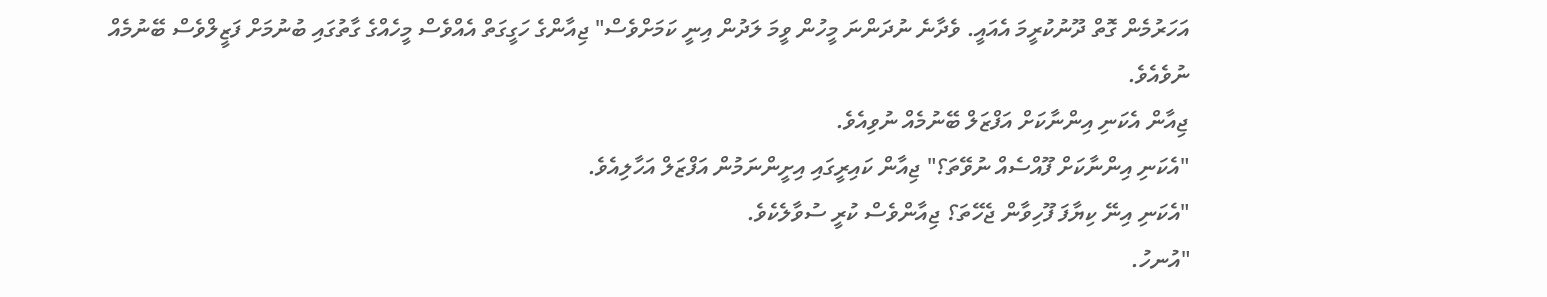އަހަރުމެން ގޮތް ދޫނުކުރީމަ އެއައީ. ވެދާނެ ނުދަންނަ މީހުން ވީމަ ލަދުން އިނީ ކަމަށްވެސް" ޖިއާންގެ ހަގީގަތް އެއްވެސް މީހެއްގެ ގާތުގައި ބުނުމަށް ފަޒީލްވެސް ބޭނުމެއް ނުވެއެވެ.
ޖިއާން އެކަނި އިންނާކަށް އަފްޒަލް ބޭނުމެއް ނުވިއެވެ.
"އެކަނި އިންނާކަށް ފޫއްސެއް ނުވޭތަ؟" ޖިއާން ކައިރީގައި އިށީންނަމުން އަފްޒަލް އަހާލިއެވެ.
"އެކަނި އިނޭ ކިޔާފަ ފޫހިވާން ޖެހޭތަ؟ ޖިއާންވެސް ކުރީ ސުވާލެކެވެ.
"އުނހު.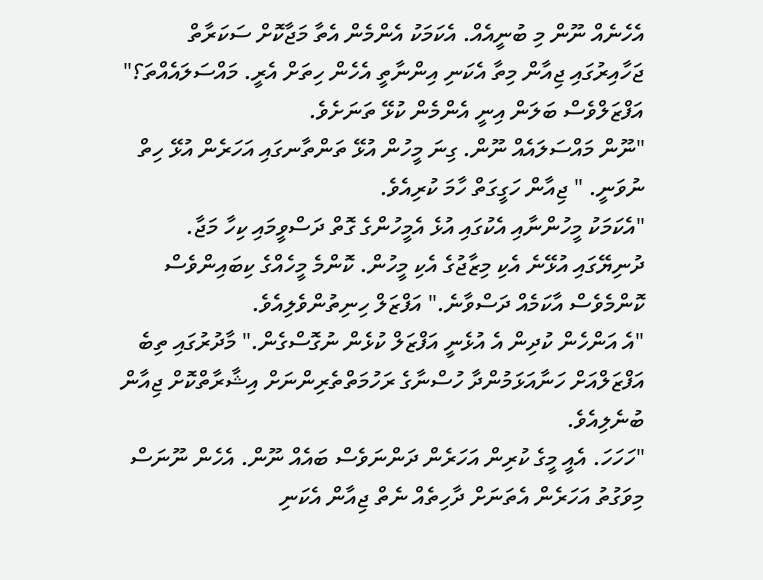އެހެނެއް ނޫން މި ބުނީއެއް. އެކަމަކު އެންމެން އެތާ މަޖާކޮށް ސަކަރާތް ޖަހާއިރުގައި ޖިއާން މިތާ އެކަނި އިންނާތީ އެހެން ހިތަށް އެރީ. މައްސަލައެއްތަ؟" އަފްޒަލްވެސް ބަލަން އިނީ އެންމެން ކުޅޭ ތަނަށެވެ.
"ނޫން މައްސަލައެއް ނޫން. ގިނަ މީހުން އުޅޭ ތަންތާނގައި އަހަރެން އުޅޭ ހިތް ނުވަނީ. " ޖިއާން ހަގީގަތް ހާމަ ކުރިއެވެ.
"އެކަމަކު މީހުންނާއި އެކުގައި އުޅެ އެމީހުންގެ ގޮތް ދަސްވީމައި ކިހާ މަޖާ. ދުނިޔޭގައި އުޅޭނެ އެކި މިޒާޖުގެ އެކި މީހުން. ކޮންމެ މީހެއްގެ ކިބައިންވެސް ކޮންމެވެސް އާކަމެއް ދަސްވާނެ." އަފްޒަލް ހިނިތުންވެލިއެވެ.
"އެ އަންހެން ކުދިން އެ އުޅެނީ އަފްޒަލް ކުޅެން ނުގޮސްގެން." މާދުރުގައި ތިބެ އަފްޒަލްއަށް ހަނާއަޅަމުންދާ ހުސްނާގެ ރަހުމަތްތެރިންނަށް އިޝާރާތްކޮށް ޖިއާން ބުނެލިއެވެ.
"ހަހަހަ. އެއީ މީގެ ކުރިން އަހަރެން ދަންނަވެސް ބައެއް ނޫން. އެހެން ނޫނަސް މިވަގުތު އަހަރެން އެތަނަށް ދާހިތެއް ނެތް ޖިއާން އެކަނި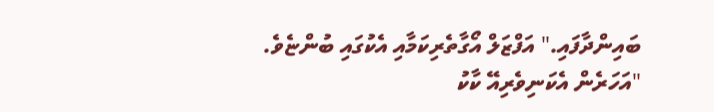ބައިންދާފައި." އަފްޒަލް އޯގާތެރިކަމާއި އެކުގައި ބުންޏެވެ.
"އަހަރެން އެކަނިވެރިއޭ ކާކު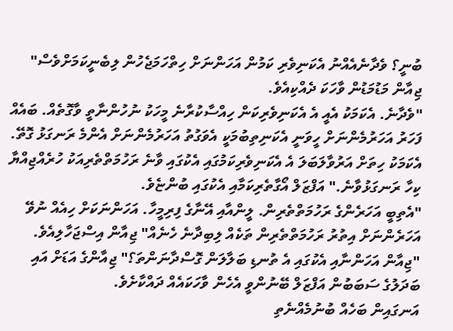ބުނީ؟ ވެދާނެއެއްނު އެކަނިވެރި ކަމުން އަހަންނަށް ހިތްހަމަޖެހުން ލިބެނީކަމަށްވެސް" ޖިއާން މަޑުމަޑުން ވާހަކަ ދެއްކިއެވެ.
"ވެދާނެ. އެކަމަކު އެއީ އެ އެކަނިވެރިކަން ހިއްސާކުރާނެ މީހަކު ނުހުންނާތީ ވާގޮތެއް. ބައެއް ފަހަރު އަހަރުމެންނަށް ހީވަނީ އެކަނިތިބުމަކީ އެވަގުތު އަހަރުމެންނަށް އެންމެ ރަނގަޅު ގޮތޭ. އެކަމަކު ހިތަށް އަރުވާލަބަލަ އެ އެކަނިވެރިކަމުގައި އެކުގައި ވާނެ ރަހުމަތްތެރިއަކު ހުރެއްޖިއްޔާ ކިހާ ރަނގަޅުވާނެ." އަފްޒަލް އޯގާތެރިކަމާއި އެކުގައި ބުންޏެވެ.
"އެތިބީ އަހަރެންގެ ރަހުމަތްތެރިން. ލީންއާއި އޭނާގެ ފިރިމީހާ. އަހަންނަކަށް ހިއެއް ނުވޭ އަހަރެންނަށް އިތުރު ރަހުމަތްތެރިން ތަކެއް ލިބިދާނެ ހެނެއް" ޖިއާން އިސްޖަހާލިއެވެ.
"ޖިއާން އަހަންނާއި އެކުގައި އެ ތުނޑި ބަލާލަން ގޮސްދާނަންތަ؟" ޖިއާންގެ އަޑަށް އައި ބަދަލުގެ ސަބަބުން އަފްޒަލް ބޭނުންވީ އެހެން ވާހަކައެއް ދައްކާށެވެ.
އަނގައިން ބަހެއް ބުނުމެއްނެތި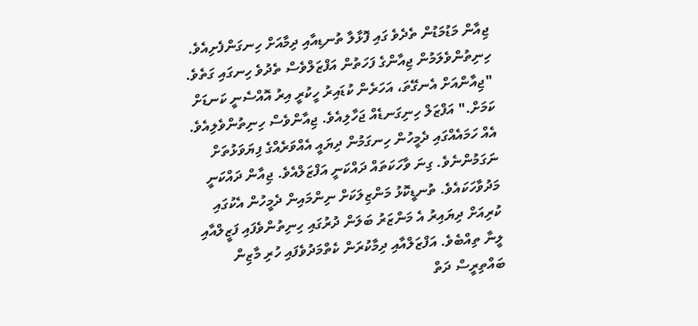ޖިއާން މަޑުމަޑުން ތެދެވެ ގައި ފޮޅާލާ ތުނޑިއާއި ދިމާއަށް ހިނގަންފެށިއެވެ. ހިނިތުންވެލަމުން ޖިއާންގެ ފަހަތުން އަފްޒަލްވެސް ތެދުވެ ހިނގައި ގަތެވެ.
"ޖިއާންއަށް އެނގޭތަ، އަހަރެން ކުޑައިރު ހީކުރީ އިރު އޮއްސެނީ ކަނޑަށް ކަމަށް." އަފްޒަލް ހިނިގަނޑެއް ޖަހާލިއެވެ. ޖިއާންވެސް ހިނިތުންވެލިއެވެ.
އެއް ހަމައެއްގައި ދެމީހުން ހިނގަމުން ދިޔައީ އެއްވަރެއްގެ ފިޔަވަޅުތަށް ނަގަމުންނެވެ. ގިނަ ވާހަކަތައް ދައްކަނީ އަފްޒަލްއެވެ. ޖިއާން ދައްކަނީ މަދުވާހަކައެވެ. ތުނޑީކޮޅު މަންޒިލަކަށް ނިންމައިން ދެމީހުން އެކުގައި ކުރިއަށް ދިޔައިރު އެ މަންޒަރު ބަލަން ދުރުގައި ހިނިތުންވެފައި ފަޒީލްއާއި ލީނާ ތިއްބެވެ. އަފްޒަލްއާއި ދިމާކުރަން ކެތްމަދުވެފައި ހުރި މާޒިން ބައްތިރީސް ދަތް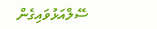ސޭލްއަޅުވައިގެން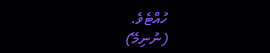ހުއްޓެވެ.
(ނުނިމޭ)